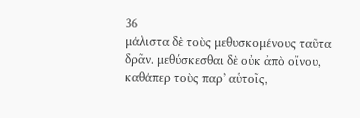36
μάλιστα δὲ τοὺς μεθυσκομένους ταῦτα δρᾶν. μεθύσκεσθαι δὲ οὐκ ἀπὸ οἴνου, καθάπερ τοὺς παρ’ αὑτοῖς,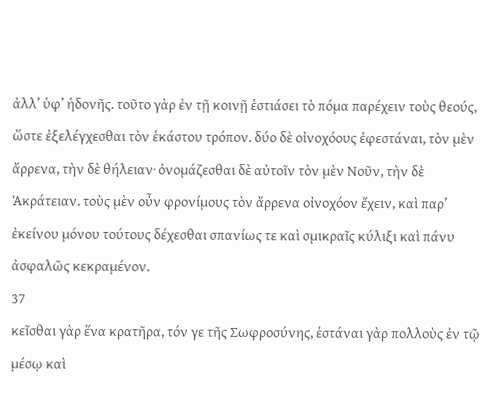ἀλλ’ ὑφ’ ἡδονῆς. τοῦτο γὰρ ἐν τῇ κοινῇ ἑστιάσει τὸ πόμα παρέχειν τοὺς θεούς, ὥστε ἐξελέγχεσθαι τὸν ἑκάστου τρόπον. δύο δὲ οἰνοχόους ἐφεστάναι, τὸν μὲν ἄρρενα, τὴν δὲ θήλειαν· ὀνομάζεσθαι δὲ αὐτοῖν τὸν μὲν Νοῦν, τὴν δὲ Ἀκράτειαν. τοὺς μὲν οὖν φρονίμους τὸν ἄρρενα οἰνοχόον ἔχειν, καὶ παρ’ ἐκείνου μόνου τούτους δέχεσθαι σπανίως τε καὶ σμικραῖς κύλιξι καὶ πάνυ ἀσφαλῶς κεκραμένον.
37
κεῖσθαι γὰρ ἕνα κρατῆρα, τόν γε τῆς Σωφροσύνης, ἑστάναι γὰρ πολλοὺς ἐν τῷ μέσῳ καὶ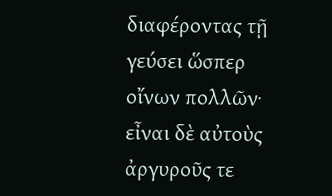διαφέροντας τῇ γεύσει ὥσπερ οἴνων πολλῶν· εἶναι δὲ αὐτοὺς ἀργυροῦς τε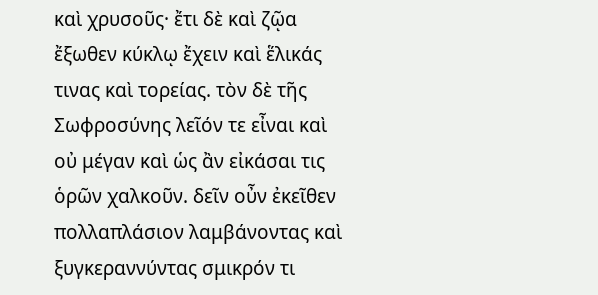καὶ χρυσοῦς· ἔτι δὲ καὶ ζῷα ἔξωθεν κύκλῳ ἔχειν καὶ ἕλικάς τινας καὶ τορείας. τὸν δὲ τῆς Σωφροσύνης λεῖόν τε εἶναι καὶ οὐ μέγαν καὶ ὡς ἂν εἰκάσαι τις ὁρῶν χαλκοῦν. δεῖν οὖν ἐκεῖθεν πολλαπλάσιον λαμβάνοντας καὶ ξυγκεραννύντας σμικρόν τι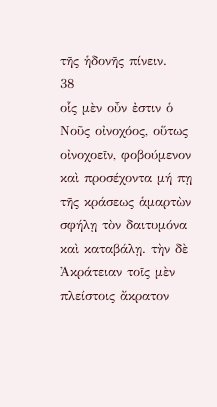τῆς ἡδονῆς πίνειν.
38
οἷς μὲν οὖν ἐστιν ὁ Νοῦς οἰνοχόος, οὕτως οἰνοχοεῖν, φοβούμενον καὶ προσέχοντα μή πῃ τῆς κράσεως ἁμαρτὼν σφήλῃ τὸν δαιτυμόνα καὶ καταβάλῃ. τὴν δὲ Ἀκράτειαν τοῖς μὲν πλείστοις ἄκρατον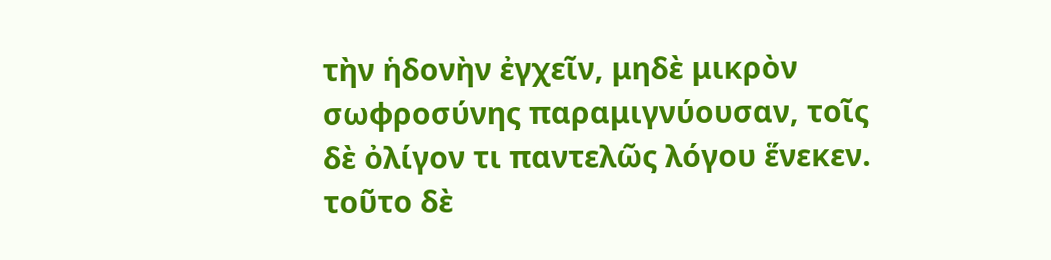τὴν ἡδονὴν ἐγχεῖν, μηδὲ μικρὸν σωφροσύνης παραμιγνύουσαν, τοῖς δὲ ὀλίγον τι παντελῶς λόγου ἕνεκεν. τοῦτο δὲ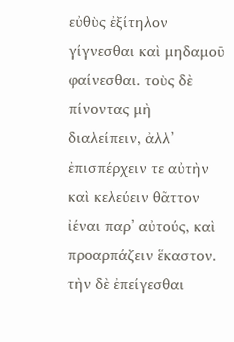εὐθὺς ἐξίτηλον γίγνεσθαι καὶ μηδαμοῦ φαίνεσθαι. τοὺς δὲ πίνοντας μὴ διαλείπειν, ἀλλ’ ἐπισπέρχειν τε αὐτὴν καὶ κελεύειν θᾶττον ἰέναι παρ’ αὐτούς, καὶ προαρπάζειν ἕκαστον. τὴν δὲ ἐπείγεσθαι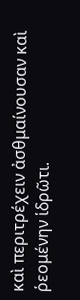καὶ περιτρέχειν ἀσθμαίνουσαν καὶ ῥεομένην ἱδρῶτι.